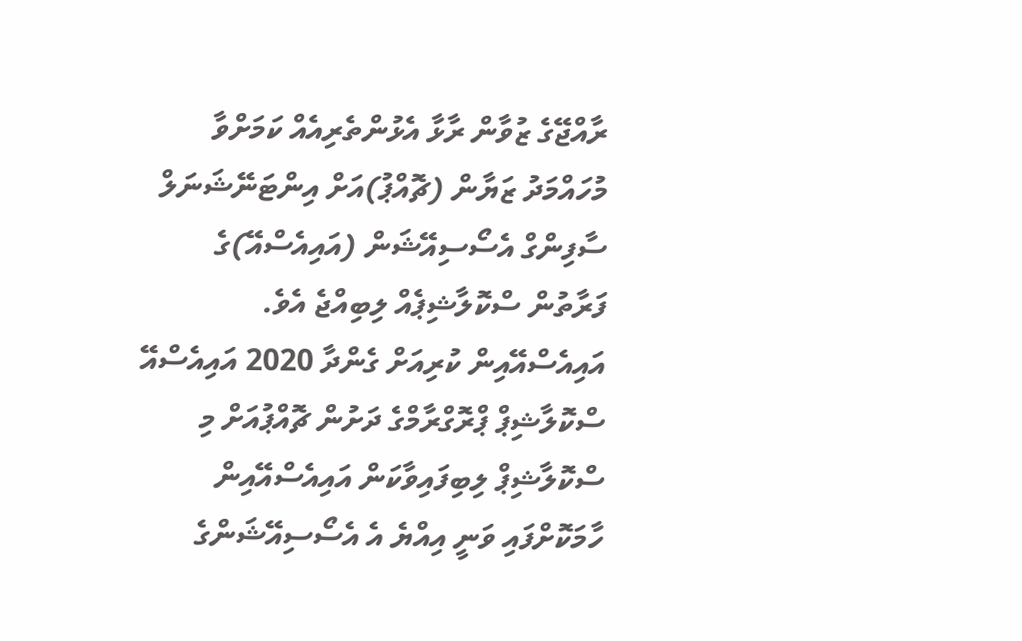ރާއްޖޭގެ ޒުވާން ރާޅާ އެޅުންތެރިއެއް ކަމަށްވާ މުހައްމަދު ޒަޔާން (ޗޮއްޕު)އަށް އިންޓަނޭޝަނަލް ސާފިންގް އެސޯސިއޭޝަން (އައިއެސްއޭ)ގެ ފަރާތުން ސްކޮލާޝިޕެއް ލިބިއްޖެ އެވެ.
އައިއެސްއޭއިން ކުރިއަށް ގެންދާ 2020 އައިއެސްއޭ ސްކޮލާޝިޕް ޕްރޮގްރާމްގެ ދަށުން ޗޮއްޕުއަށް މި ސްކޮލާޝިޕް ލިބިފައިވާކަން އައިއެސްއޭއިން ހާމަކޮށްފައި ވަނީ އިއްޔެ އެ އެސޯސިއޭޝަންގެ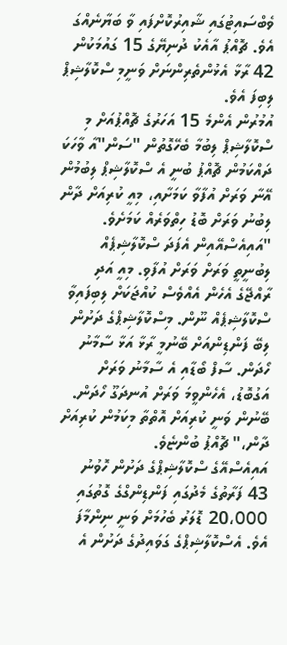ވެބްސައިޓުގައި ޝާއިރުކޮށްފައި ވާ ބަޔާނެއްގަ އެވެ. ޗޮއްޕު އާއެކު ދުނިޔޭގެ 15 ގައުމަކުން 42 ރާޅާ އެޅުންތެރިންނަށް ވަނީމި ސްކޮލާޝިޕް ލިބިފަ އެވެ.
އުމުރުން އެންމެ 15 އަހަރުގެ ޗޮއްޕުއަށް މި ސްކޮލާޝިޕް ލިބުމާ ބެހޭގޮތުން "ސަން"އާ ވާހަކަ ދައްކަމުން ޗޮއްޕު ބުނީ އެ ސްކޮލާޝިޕް ލިބުމުން އޭނާ ވަރަށް އުފާވާ ކަމަށާއި، މިއީ ކުރިއަށް ދާން ލިބުނު ވަރަށް ބޮޑު ހިތްވަރެއް ކަމަށެވެ.
"އައިއެސްއޭއިން އެފަދަ ސްކޮލާޝިޕެއް ލިބުނީތީ ވަރަށް ވަރަށް އުފާވި. މިއީ އަދި ރާއްޖޭގެ އެހެން އެއްވެސް ކުއްޖަކަށް ލިބިފައިވާ ސްކޮލާޝިޕެއް ނޫން. މިސްކޮލާޝިޕްގެ ދަށުން ލިބޭ ފަންޑިންއަށް ބޭނުމީ ރާޅާ އަޅާ ސާމާނު ހޯދަން. ސާފް ބޯޑާއި އެ ސާމާނު ވަރަށް އަގުބޮޑު، އެހެންވީމަ ވަރަށް އުނދަގޫ ހޯދަން. ބޭނުން ވަނީ ކުރިއަށް އޮތްތާ މިކަމުން ކުރިއަށް ދާން،" ޗޮއްޕު ބުންޏެވެ.
އައިއެސްއޭގެ ސްކޮލާޝިޕްގެ ދަށުން ހޮވުނު 43 ފަރާތުގެ މެދުގައި ފަންޑިންގްގެ ގޮތުގައި 20،000 ޑޮލަރު ބެހުމަށް ވަނީ ނިންމާފަ އެވެ. އެސްކޮލާޝިޕްގެ ގަވައިދުގެ ދަށުން އެ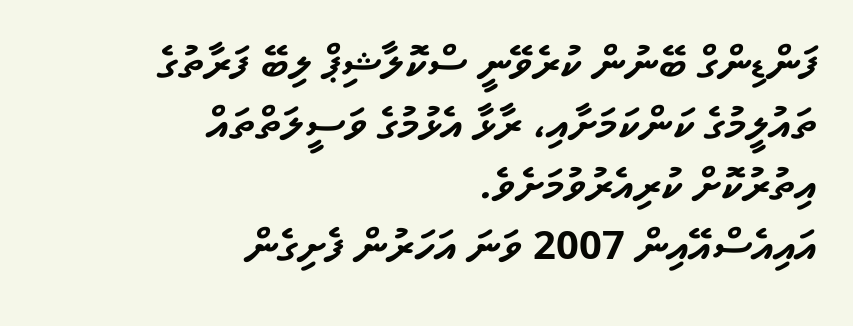ފަންޑިންގް ބޭނުން ކުރެވޭނީ ސްކޮލާޝިޕް ލިބޭ ފަރާތުގެ ތައުލީމުގެ ކަންކަމަށާއި، ރާޅާ އެޅުމުގެ ވަސީލަތްތައް އިތުރުކޮށް ކުރިއެރުވުމަށެވެ.
އައިއެސްއޭއިން 2007 ވަނަ އަހަރުން ފެށިގެން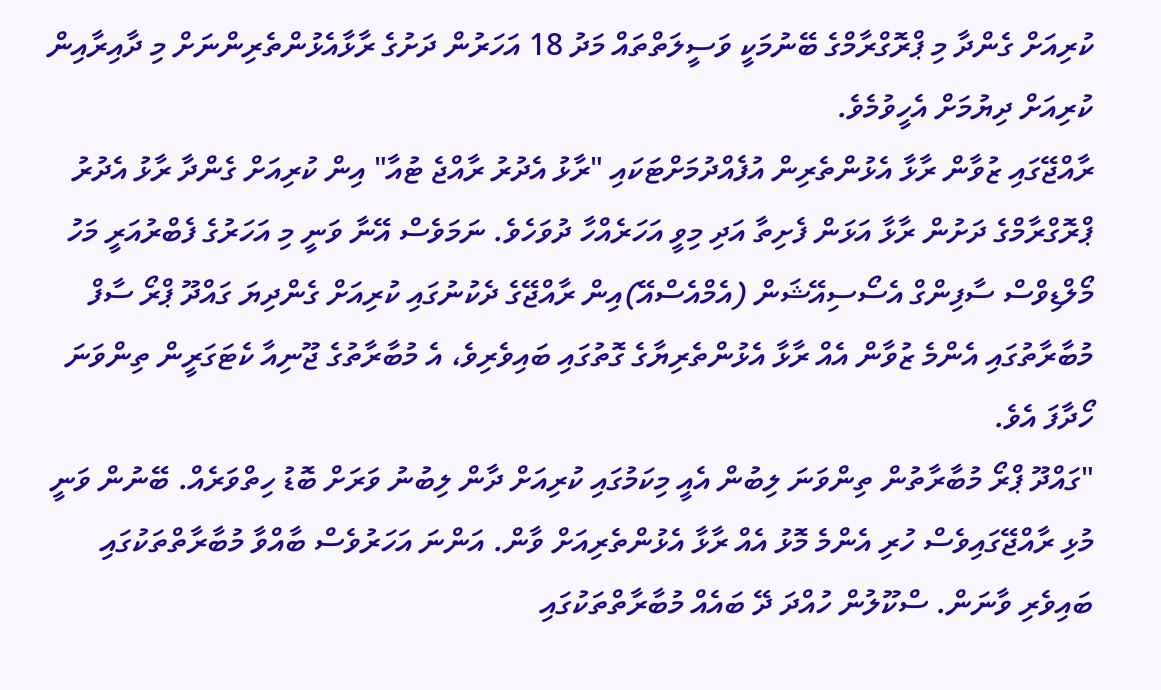ކުރިއަށް ގެންދާ މި ޕްރޮގްރާމްގެ ބޭނުމަކީ ވަސީލަތްތައް މަދު 18 އަހަރުން ދަށުގެ ރާޅާއެޅުންތެރިންނަށް މި ދާއިރާއިން ކުރިއަށް ދިޔުމަށް އެހީވުމެވެ.
ރާއްޖޭގައި ޒުވާން ރާޅާ އެޅުންތެރިން އުފެއްދުމަށްޓަކައި "ރާޅު އެދުރު ރާއްޖެ ޓުއާ" އިން ކުރިއަށް ގެންދާ ރާޅު އެދުރު ޕްރޮގްރާމްގެ ދަށުން ރާޅާ އަޅަން ފެށިތާ އަދި މިވީ އަހަރެއްހާ ދުވަހެވެ. ނަމަވެސް އޭނާ ވަނީ މި އަހަރުގެ ފެބްރުއަރީ މަހު މޯލްޑިވްސް ސާފިންގް އެސޯސިއޭޝަން (އެމްއެސްއޭ)އިން ރާއްޖޭގެ ދެކުނުގައި ކުރިއަށް ގެންދިޔަ ގައްދޫ ޕްރޯ ސާފް މުބާރާތުގައި އެންމެ ޒުވާން އެއް ރާޅާ އެޅުންތެރިޔާގެ ގޮތުގައި ބައިވެރިވެ، އެ މުބާރާތުގެ ޖޫނިއާ ކެޓަގަރީން ތިންވަނަ ހޯދާފަ އެވެ.
"ގައްދޫ ޕްރޯ މުބާރާތުން ތިންވަނަ ލިބުން އެއީ މިކަމުގައި ކުރިއަށް ދާން ލިބުނު ވަރަށް ބޮޑު ހިތްވަރެއް. ބޭނުން ވަނީ މުޅި ރާއްޖޭގައިވެސް ހުރި އެންމެ މޮޅު އެއް ރާޅާ އެޅުންތެރިއަށް ވާން. އަންނަ އަހަރުވެސް ބާއްވާ މުބާރާތްތަކުގައި ބައިވެރި ވާނަން. ސްކޫލުން ހުއްދަ ދޭ ބައެއް މުބާރާތްތަކުގައި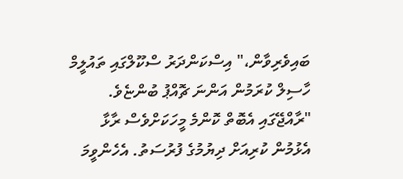ބައިވެރިވާން،" އިސްކަންދަރު ސްކޫލްގައި ތައުލީމް ހާސިލް ކުރަމުން އަންނަ ޗޮއްޕު ބުންޏެވެ.
"ރާއްޖޭގައި އެބޮތް ކޮންމެ މީހަކަށްވެސް ރާޅާ އެޅުމުން ކުރިއަށް ދިޔުމުގެ ފުރުސަތު. އެހެންވީމަ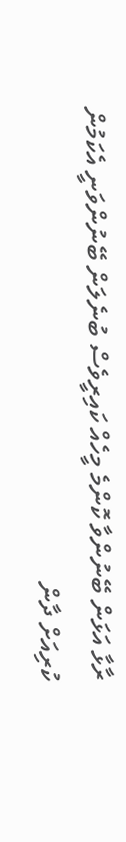ރާޅާ އަޅަން ބޭނުންވާ ކޮންމެ މީހެއް ކައިރީވެސް ބުނެލަން ބޭނުންވަނީ އެކަމުން ކުރިއަށް ދާން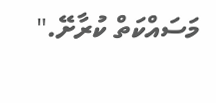މަސައްކަތް ކުރާށޭ."